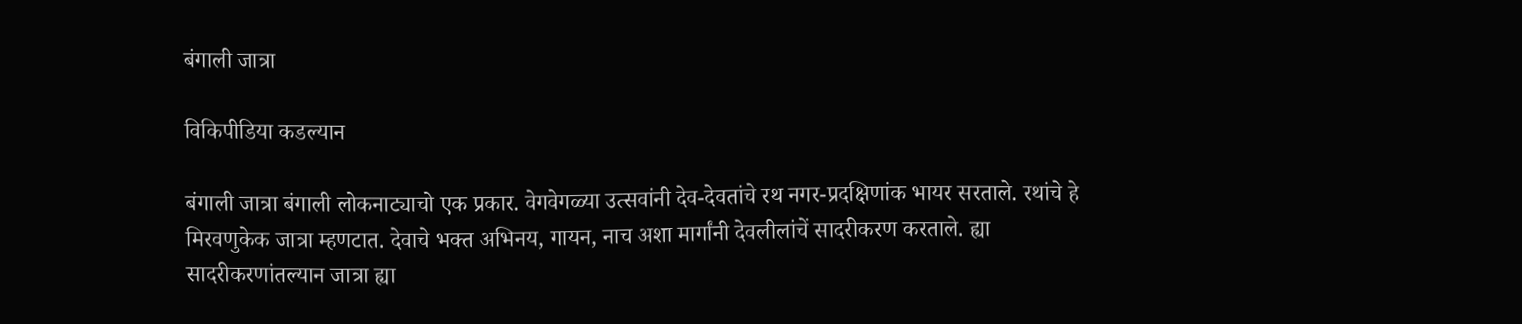बंगाली जात्रा

विकिपीडिया कडल्यान

बंगाली जात्रा बंगाली लोकनाट्याचो एक प्रकार. वेगवेगळ्या उत्सवांनी देव-देवतांचे रथ नगर-प्रदक्षिणांक भायर सरताले. रथांचे हे मिरवणुकेक जात्रा म्हणटात. देवाचे भक्त अभिनय, गायन, नाच अशा मार्गांनी देवलीलांचें सादरीकरण करताले. ह्या सादरीकरणांतल्यान जात्रा ह्या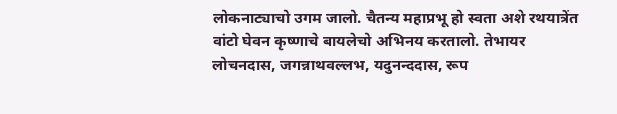लोकनाट्याचो उगम जालो. चैतन्य महाप्रभू हो स्वता अशे रथयात्रेंत वांटो घेवन कृष्णाचे बायलेचो अभिनय करतालो. तेभायर लोचनदास, जगन्नाथवल्लभ, यदुनन्ददास, रूप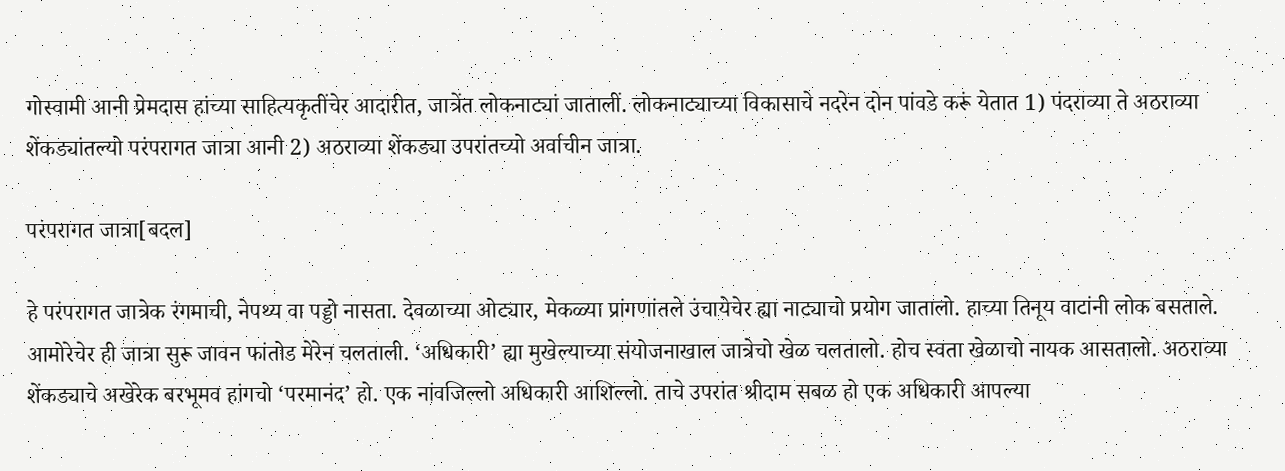गोस्वामी आनी प्रेमदास हांच्या साहित्यकृतींचेर आदारीत, जात्रेंत लोकनाट्यां जातालीं. लोकनाट्याच्या विकासाचे नदरेन दोन पांवडे करूं येतात 1) पंदराव्या ते अठराव्या शेंकड्यांतल्यो परंपरागत जात्रा आनी 2) अठराव्या शेंकड्या उपरांतच्यो अर्वाचीन जात्रा.

परंपरागत जात्रा[बदल]

हे परंपरागत जात्रेक रंगमाची, नेपथ्य वा पड्डो नासता. देवळाच्या ओट्यार, मेकळ्या प्रांगणांतले उंचायेचेर ह्या नाट्याचो प्रयोग जातालो. हाच्या तिनूय वाटांनी लोक बसताले. आमोरेचेर ही जात्रा सुरू जावन फांतोड मेरेन चलताली. ‘अधिकारी’ ह्या मुखेल्याच्या संयोजनाखाल जात्रेचो खेळ चलतालो. होच स्वता खेळाचो नायक आसतालो. अठराव्या शेंकड्याचे अखेरेक बरभूमव हांगचो ‘परमानंद’ हो. एक नांवजिल्लो अधिकारी आशिल्लो. ताचे उपरांत श्रीदाम सबळ हो एक अधिकारी आपल्या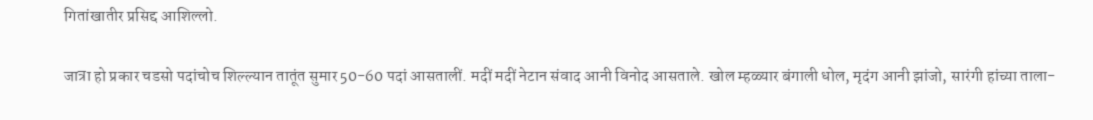गितांखातीर प्रसिद्द आशिल्लो.

जात्रा हो प्रकार चडसो पदांचोच शिल्ल्यान तातूंत सुमार 50-60 पदां आसतालीं. मदीं मदीं नेटान संवाद आनी विनोद आसताले. खोल म्हळ्यार बंगाली धोल, मृदंग आनी झांजो, सारंगी हांच्या ताला-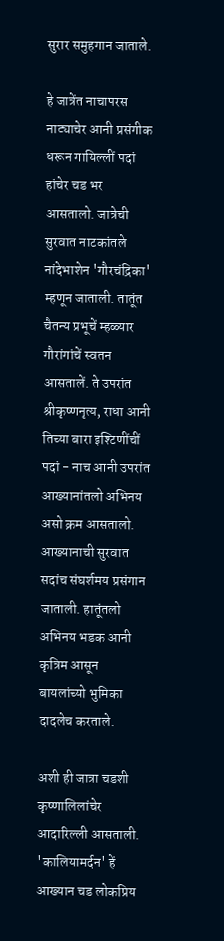सुरार समुहगान जाताले.

हे जात्रेंत नाचापरस नाट्याचेर आनी प्रसंगीक धरून गायिल्लीं पदां हांचेर चड भर आसतालो. जात्रेची सुरवात नाटकांतले नांदेभाशेन 'गौरचंद्रिका' म्हणून जाताली. तातूंत चैतन्य प्रभूचें म्हळ्यार गौरांगांचें स्वतन आसतालें. ते उपरांत श्रीकृष्णनृत्य, राधा आनी तिच्या बारा इश्टिणींचीं पदां - नाच आनी उपरांत आख्यानांतलो अभिनय असो क्रम आसतालो. आख्यानाची सुरवात सदांच संघर्शमय प्रसंगान जाताली. हातूंतलो अभिनय भडक आनी कृत्रिम आसून बायलांच्यो भुमिका दादलेच करताले.

अशी ही जात्रा चडशी कृष्णालिलांचेर आदारिल्ली आसताली. 'कालियामर्दन' हें आख्यान चड लोकप्रिय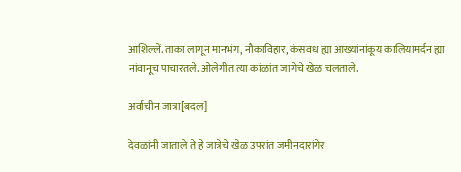आशिल्लें. ताका लागून मानभंग, नौकाविहार, कंसवध ह्या आख्यांनांकूय कालियामर्दन ह्या नांवानूच पाचारतले. ओलेगीत त्या कांळांत जागेचे खेळ चलताले.

अर्वाचीन जात्रा[बदल]

देवळांनी जाताले ते हे जात्रेचे खेळ उपरांत जमीनदारांगेर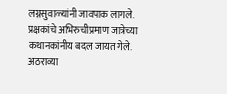लग्नसुवाळ्यांनी जावपाक लागले. प्रक्षकांचे अभिरुचीप्रमाण जात्रेच्या कथानकांनीय बदल जायत गेले. अठराव्या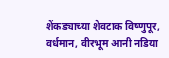शेंकड्याच्या शेवटाक विष्णुपूर, वर्धमान, वीरभूम आनी नडिया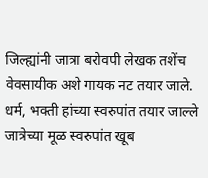जिल्ह्यांनी जात्रा बरोवपी लेखक तशेंच वेवसायीक अशे गायक नट तयार जाले. धर्म, भक्ती हांच्या स्वरुपांत तयार जाल्ले जात्रेच्या मूळ स्वरुपांत खूब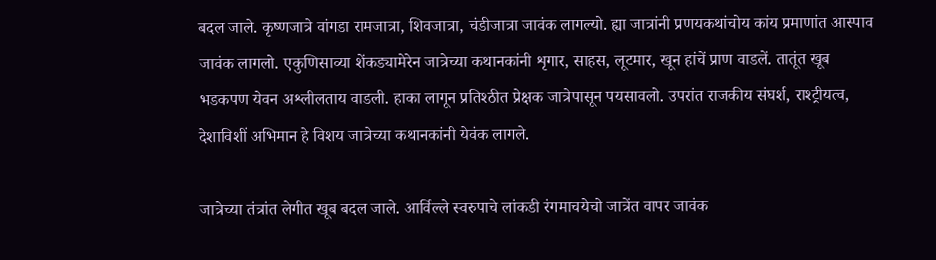बदल जाले. कृष्णजात्रे वांगडा रामजात्रा, शिवजात्रा, चंडीजात्रा जावंक लागल्यो. ह्या जात्रांनी प्रणयकथांचोय कांय प्रमाणांत आस्पाव जावंक लागलो. एकुणिसाव्या शेंकड्यामेरेन जात्रेच्या कथानकांनी शृगार, साहस, लूटमार, खून हांचें प्राण वाडलें. तातूंत खूब भडकपण येवन अश्लीलताय वाडली. हाका लागून प्रतिश्ठीत प्रेक्षक जात्रेपासून पयसावलो. उपरांत राजकीय संघर्श, राश्ट्रीयत्व, देशाविशीं अभिमान हे विशय जात्रेच्या कथानकांनी येवंक लागले.

जात्रेच्या तंत्रांत लेगीत खूब बदल जाले. आर्विल्ले स्वरुपाचे लांकडी रंगमाचयेचो जात्रेंत वापर जावंक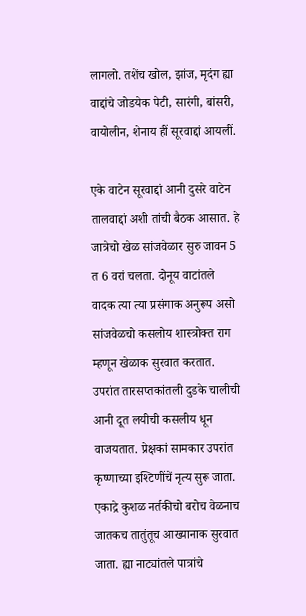लागलो. तशेंच खोल, झांज, मृदंग ह्या वाद्दांचे जोडयेक पेटी, सारंगी, बांसरी, वायोलीन, शेनाय हीं सूरवाद्दां आयलीं.

एके वाटेन सूरवाद्दां आनी दुसरे वाटेन तालवाद्दां अशी तांची बैठक आसात. हे जात्रेचो खेळ सांजवेळार सुरु जावन 5 त 6 वरां चलता. दोनूय वाटांतले वादक त्या त्या प्रसंगाक अनुरूप असो सांजवेळचो कसलोय शास्त्रोक्त राग म्हणून खेळाक सुरवात करतात. उपरांत तारसप्तकांतली दुडके चालीची आनी दूत लयीची कसलीय धून वाजयतात. प्रेक्षकां सामकार उपरांत कृष्णाच्या इश्टिणींचें नृत्य सुरू जाता. एकाद्रे कुशळ नर्तकीचो बरोच वेळनाच जातकच तातुंतूच आख्यानाक सुरवात जाता. ह्या नाट्यांतले पात्रांचे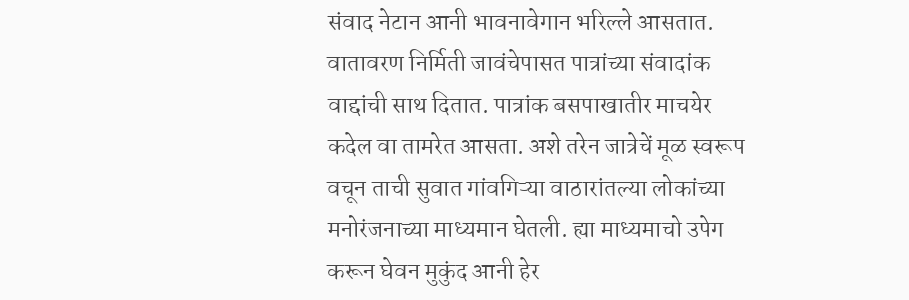संवाद नेटान आनी भावनावेगान भरिल्ले आसतात. वातावरण निर्मिती जावंचेपासत पात्रांच्या संवादांक वाद्दांची साथ दितात. पात्रांक बसपाखातीर माचयेर कदेल वा तामरेत आसता. अशे तरेन जात्रेचें मूळ स्वरूप वचून ताची सुवात गांवगिऱ्या वाठारांतल्या लोकांच्या मनोरंजनाच्या माध्यमान घेतली. ह्या माध्यमाचो उपेग करून घेवन मुकुंद आनी हेर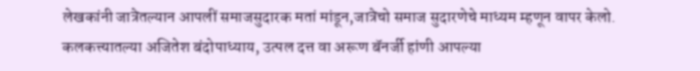लेखकांनी जात्रेतल्यान आपलीं समाजसुदारक मतां मांडून,जात्रेचो समाज सुदारणेचे माध्यम म्हणून वापर केलो. कलकत्त्यातल्या अजितेश बंदोपाध्याय, उत्पल दत्त वा अरूण बॅनर्जी हांणी आपल्या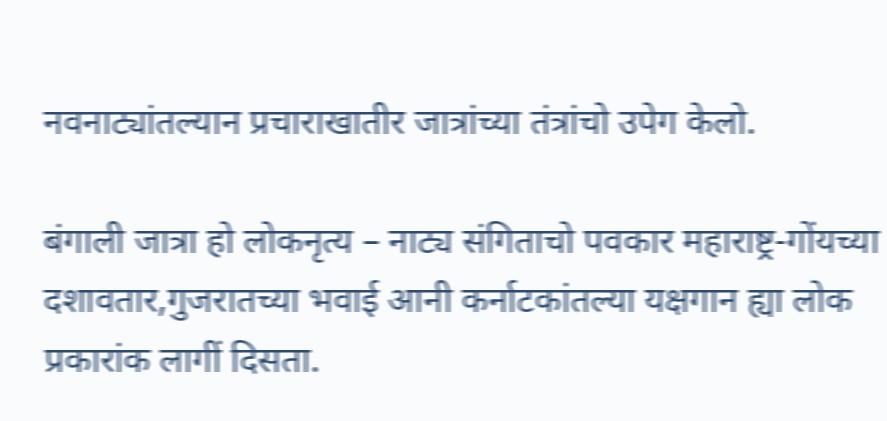नवनाट्यांतल्यान प्रचाराखातीर जात्रांच्या तंत्रांचो उपेग केलो.

बंगाली जात्रा हो लोकनृत्य – नाट्य संगिताचो पवकार महाराष्ट्र-गोंयच्या दशावतार,गुजरातच्या भवाई आनी कर्नाटकांतल्या यक्षगान ह्या लोक प्रकारांक लागीं दिसता.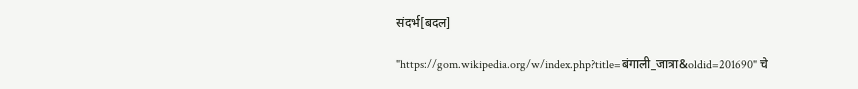संदर्भ[बदल]

"https://gom.wikipedia.org/w/index.php?title=बंगाली_जात्रा&oldid=201690" चे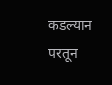कडल्यान परतून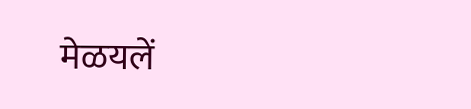मेळयलें